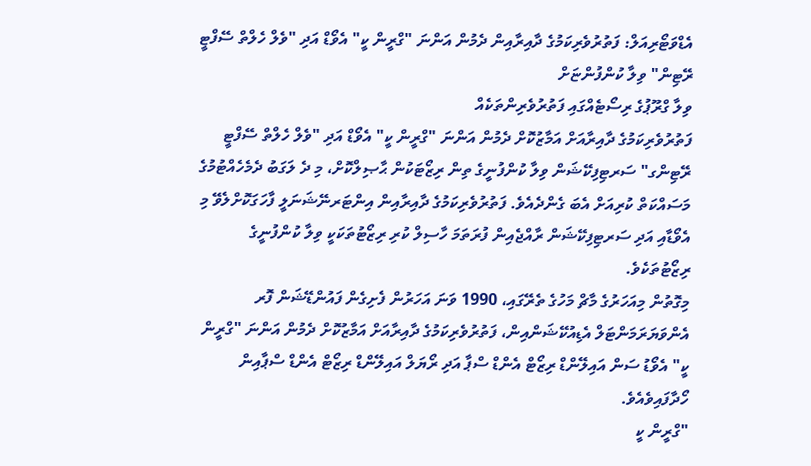އެޑްވަޓޯރިއަލް: ފަތުރުވެރިކަމުގެ ދާއިރާއިން ދެމުން އަންނަ "ގްރީން ކީ" އެވޯޑް އަދި "ވެލް ހެލްތް ސޭފްޓީ ރޭޓިން" ވިލާ ކުންފުންޏަށް
ވިލާ ގްރޫޕުގެ ރިސޯޓެއްގައި ފަތުރުވެރިންތަކެއް
ފަތުރުވެރިކަމުގެ ދާއިރާއަށް އަމާޒުކޮށް ދެމުން އަންނަ "ގްރީން ކީ" އެވޯޑް އަދި "ވެލް ހެލްތް ސޭފްޓީ ރޭޓިންގ" ސަރޓިފިކޭޝަން ވިލާ ކުންފުނީގެ ތިން ރިޒޯޓަކުން ޙާޞިލްކޮށް، މި ދެ ލަގަބު ދެމެހެއްޓުމުގެ މަސައްކަތް ކުރިއަށް އެބަ ގެންދެއެވެ. ފަތުރުވެރިކަމުގެ ދާއިރާއިން އިންޓަރނޭޝަނަލީ ފާހަގަކޮށްލެވޭ މި އެވޯޑާއި އަދި ސަރޓިފިކޭޝަން ރާއްޖެއިން ފުރަތަމަ ހާސިލް ކުރި ރިޒޯޓުތަކަކީ ވިލާ ކުންފުނީގެ ރިޒޯޓުތަކެވެ.
މިގޮތުން މިއަހަރުގެ މާޗް މަހުގެ ތެރޭގައި، 1990 ވަނަ އަހަރުން ފެށިގެން ފައުންޑޭޝަން ފޮރ އެންވަޔަރަމަންޓަލް އެޑިއުކޭޝަންއިން، ފަތުރުވެރިކަމުގެ ދާއިރާއަށް އަމާޒުކޮށް ދެމުން އަންނަ "ގްރީން ކީ" އެވޯޑު ސަން އައިލޭންޑް ރިޒޯޓް އެންޑް ސްޕާ އަދި ރޯޔަލް އައިލޭންޑް ރިޒޯޓް އެންޑް ސްޕާއިން ހޯދާފައިވެއެވެ.
"ގްރީން ކީ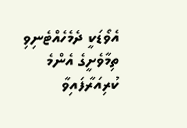އެވޯޑަކީ ދެމެހެއްޓެނިވި ތިމާވެށީގެ އެންމެ ކުރިއަރާފައިވާ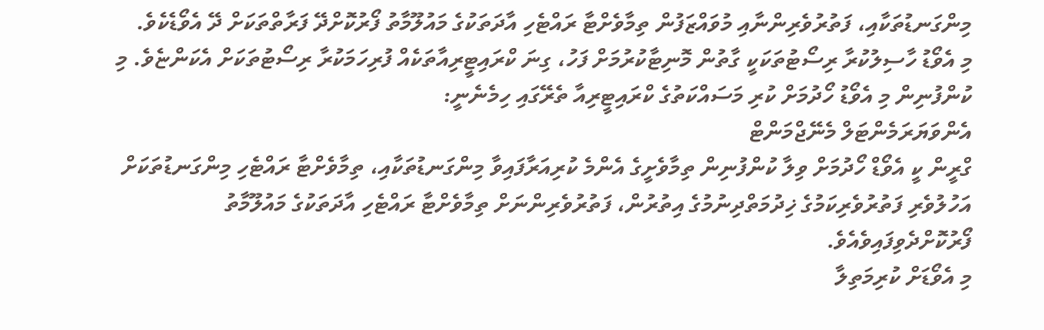މިންގަނޑުތަކާއި، ފަތުރުވެރިންނާއި މުވައްޒަފުން ތިމާވެށްޓާ ރައްޓެހި އާދަތަކުގެ މައުލޫމާތު ފޯރުކޮށްދޭ ފަރާތްތަކަށް ދޭ އެވޯޑެކެވެ.
މި އެވޯޑު ހާސިލުކުރާ ރިސޯޓުތަކަކީ ގާތުން މޮނިޓާކުރުމަށް ފަހު، ގިނަ ކްރައިޓީރިއާތަކެއް ފުރިހަމަކުރާ ރިސޯޓުތަކަށް އެކަންޏެވެ. މި ކުންފުނިން މި އެވޯޑު ހޯދުމަށް ކުރި މަސައްކަތުގެ ކްރައިޓީރިއާ ތެރޭގައި ހިމެނެނީ:
އެންވަޔަރަމެންޓަލް މެނޭޖްމަންޓް
ގްރީން ކީ އެވޯޑް ހޯދުމަށް ވިލާ ކުންފުނިން ތިމާވެށީގެ އެންމެ ކުރިއަރާފައިވާ މިންގަނޑުތަކާއި، ތިމާވެށްޓާ ރައްޓެހި މިންގަނޑުތަކަށް އަހުލުވެރި ފަތުރުވެރިކަމުގެ ޚިދުމަތްދިނުމުގެ އިތުރުން، ފަތުރުވެރިންނަށް ތިމާވެށްޓާ ރައްޓެހި އާދަތަކުގެ މައުލޫމާތު ފޯރުކޮށްދެވިފައިވެއެވެ.
މި އެވޯޑަށް ކުރިމަތިލާ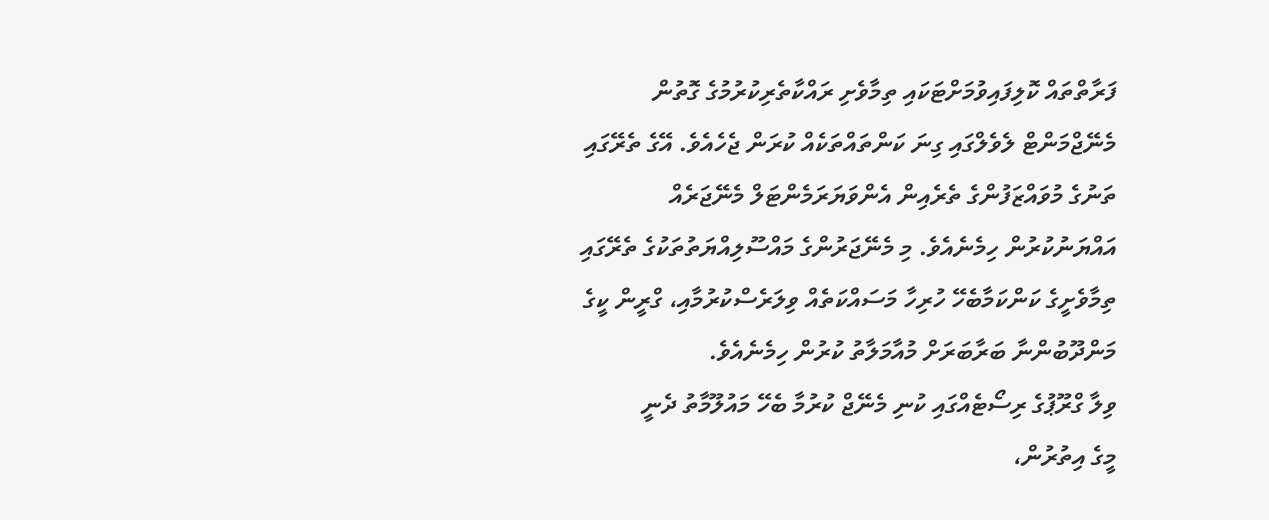ފަރާތްތައް ކޮލިފައިވުމަށްޓަކައި ތިމާވެށި ރައްކާތެރިކުރުމުގެ ގޮތުން މެނޭޖްމަންޓް ލެވެލްގައި ގިނަ ކަންތައްތަކެއް ކުރަން ޖެހެއެވެ. އޭގެ ތެރޭގައި ތަނުގެ މުވައްޒަފުންގެ ތެރެއިން އެންވަޔަރަމެންޓަލް މެނޭޖަރެއް އައްޔަނުކުރުން ހިމެނެއެވެ. މި މެނޭޖަރުންގެ މައްސޫލިއްޔަތުތަކުގެ ތެރޭގައި ތިމާވެށީގެ ކަންކަމާބެހޭ ހުރިހާ މަސައްކަތެއް ވިލަރެސްކުރުމާއި، ގްރީން ކީގެ މަންދޫބުންނާ ބަރާބަރަށް މުއާމަލާތު ކުރުން ހިމެނެއެވެ.
ވިލާ ގްރޫޕުގެ ރިސޯޓެއްގައި ކުނި މެނޭޖް ކުރުމާ ބެހޭ މައުލޫމާތު ދެނީ
މީގެ އިތުރުން،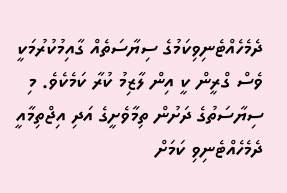ދެމެހެއްޓެނިވިކަމުގެ ސިޔާސަތެއް ގާއިމުކުރުމަކީ ވެސް ގްރީން ކީ އިން ލާޒިމު ކުރާ ކަމެކެވެ. މި ސިޔާސަތުގެ ދަށުން ތިމާވެށީގެ އަދި އިޖްތިމާއީ ދެމެހެއްޓެނިވި ކަމަށް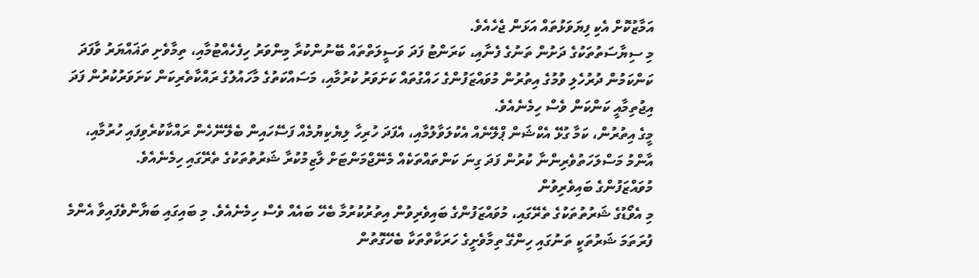އަމާޒުކޮށް އެކި ފިޔަވަޅުތައް އަޅަން ޖެހެއެވެ.
މި ސިޔާސަތުތަކުގެ ދަށުން ތަނުގެ ފެނާއި، ކަރަންޓު ފަދަ ވަސީލަތްތައް ބޭނުންކުރާ މިންވަރު ހިފެހެއްޓުމާއި، ތިމާވެށި ތަޣައްޔަރު ވާފަދަ ކަންކަމުން ދުރުހެލި ވުމުގެ އިތުރުން މުވައްޒަފުންގެ ހައްގުތައް ކަށަވަރު ކުރުމާއި، މަސައްކަތުގެ މާހައުލުގެ ރައްކާތެރިކަން ކަށަވަރުކުރުން ފަދަ އިޖުތިމާއީ ކަންކަން ވެސް ހިމެނެއެވެ.
މީގެ އިތުރުން، ކަމާ ގުޅޭ އެކްޝަން ޕްލޭނެއް އެކުލަވާލުމާއި، އެފަދަ ހުރިހާ ލިޔެކިޔުމެއް ފަސޭހައިން ބެލޭނޭހެން ރައްކާކުރެވިފައި ހުރުމާއި، އާންމު މަސްލަހަތުވެރިންނާ ކުރުން ފަދަ ގިނަ ކަންތައްތަކެއް މެނޭޖްމަންޓަށް ލާޒިމުކުރާ ޝަރުތުތަކުގެ ތެރޭގައި ހިމެނެއެވެ.
މުވައްޒަފުންގެ ބައިވެރިވުން
މި އެވޯޑުގެ ޝަރުތުތަކުގެ ތެރޭގައި، މުވައްޒަފުންގެ ބައިވެރިވުން އިތުރުކުރުމާ ބެހޭ ބައެއް ވެސް ހިމެނެއެވެ. މި ބައިގައި ބަޔާންވެފައިވާ އެންމެ ފުރަތަމަ ޝަރުތަކީ ތަނުގައި ހިންގޭ ތިމާވެށީގެ ހަރަކާތްތަކާ ބެހޭގޮތުން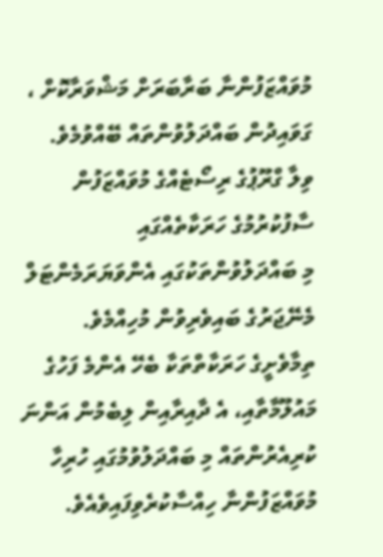މުވައްޒަފުންނާ ބަރާބަރަށް މަޝްވަރާކޮށް ، ގަވައިދުން ބައްދަލުވުންތައް ބޭއްވުމެވެ.
ވިލާ ގްރޫޕުގެ ރިސޯޓެއްގެ މުވައްޒަފުން ސާފުކުރުމުގެ ހަރަކާތެއްގައި
މި ބައްދަލުވުންތަކުގައި އެންވަޔަރަމެންޓަލް މެނޭޖަރުގެ ބައިވެރިވުން މުހިއްމެވެ. ތިމާވެށީގެ ހަރަކާތްތަކާ ބެހޭ އެންމެ ފަހުގެ މައުލޫމާތާއި، އެ ދާއިރާއިން ލިބެމުން އަންނަ ކުރިއެރުންތައް މި ބައްދަލުވުމުގައި ހުރިހާ މުވައްޒަފުންނާ ހިއްސާކުރެވިފައިވެއެވެ.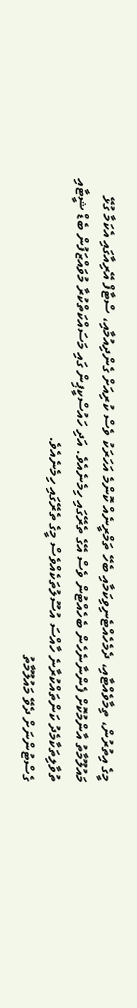މީގެ އިތުރުން، ތިމާވެއްޓާއި، ދެމެހެއްޓެނިވިކަމާއި ބެހޭ ތަމްރީނެއް ކޮންމެ އަހަރަކު ވެސް ކުރިއަށް ގެންދިއުމާއި، ސްޓާފް އޭރިއާގައި އެކަމާ ގުޅޭ މައުލޫމާތު އާންމުކޮށް ފެންނާނެހެން ބެހެއްޓުން ވެސް އޭގެ ތެރޭގައި ހިމެނެއެވެ. އަދި ހައުސްކީޕިން ގައި މަސައްކަތްކުރާ މުވައްޒަފުން ބެޑް ޝީޓާއި ތުވާލިތަކާމެދު ކަންތައްކުރާނެ ހާއްސަ އުސޫލުތަކެއްވެސް މީގެ ތެރޭގައި ހިމެނެއެވެ.
ގެސްޓުންނަށް ދެވޭ މައުލޫމާތު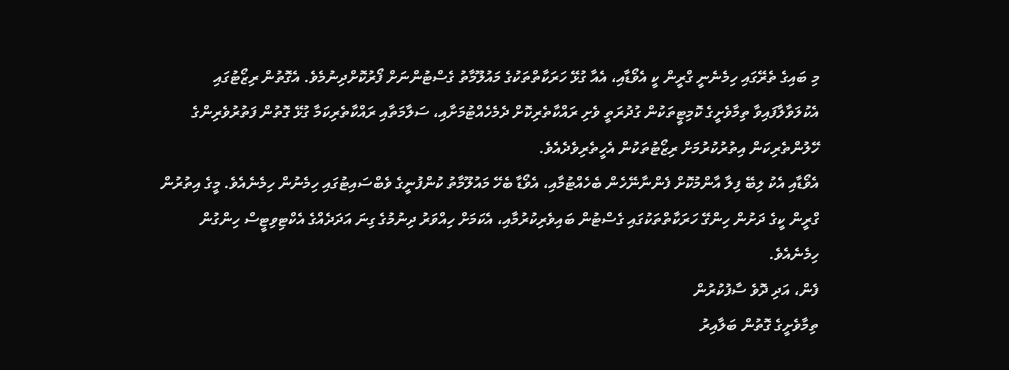މި ބައިގެ ތެރޭގައި ހިމެނެނީ ގްރީން ކީ އެވޯޑާއި، އެއާ ގުޅޭ ހަރަކާތްތަކުގެ މައުލޫމާތު ގެސްޓުންނަށް ފޯރުކޮށްދިނުމެވެ. އެގޮތުން ރިޒޯޓުގައި އެކުލަވާލާފައިވާ ތިމާވެށީގެ ކޮމިޓީތަކުން ގުދުރަތީ ވެށި ރައްކާތެރިކޮށް ދެމެހެއްޓުމަށާއި، ސަލާމަތާއި ރައްކާތެރިކަމާ ގުޅޭ ގޮތުން ފަތުރުވެރިންގެ ހޭލުންތެރިކަން އިތުރުކުރުމަށް ރިޒޯޓުތަކުން އެހީތެރިވެދެއެވެ.
އެވޯޑާއި އެކު ލިބޭ ފިލާ އާންމުކޮށް ފެންނާނޭހެން ބެހެއްޓުމާއި، އެވޯޑާ ބެހޭ މައުލޫމާތު ކުންފުނީގެ ވެބްސައިޓުގައި ހިމެނުން ހިމެނެއެވެ. މީގެ އިތުރުން ގްރީން ކީގެ ދަށުން ހިންގޭ ހަރަކާތްތަކުގައި ގެސްޓުން ބައިވެރިކުރުމާއި، އެކަމަށް ހިއްވަރު ދިނުމުގެ ގިނަ އަދަދެއްގެ އެކްޓިވިޓީސް ހިންގުން ހިމެނެއެވެ.
ފެން، އަދި ދޮވެ ސާފުކުރުން
ތިމާވެށީގެ ގޮތުން ބަލާއިރު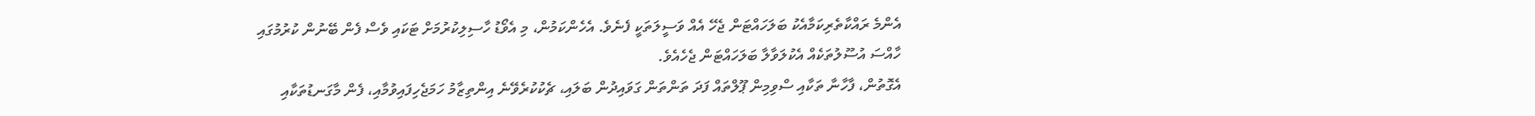އެންމެ ރައްކާތެރިކަމާއެކު ބަލަހައްޓަން ޖެހޭ އެއް ވަސީލަތަކީ ފެނެވެ. އެހެންކަމުން، މި އެވޯޑު ހާސިލިކުރުމަށް ޓަކައި ވެސް ފެން ބޭނުން ކުރުމުގައި ހާއްސަ އުސޫލުތަކެއް އެކުލަވާލާ ބަލަހައްޓަން ޖެހެއެވެ.
އެގޮތުން، ފާހާނާ ތަކާއި ސްވިމިން ޕޫލްތައް ފަދަ ތަންތަން ގަވައިދުން ބަލައި، ޗެކުކުރެވޭނެ އިންތިޒާމު ހަމަޖެހިފައިވުމާއި، ފެން މާގަނޑުތަކާއި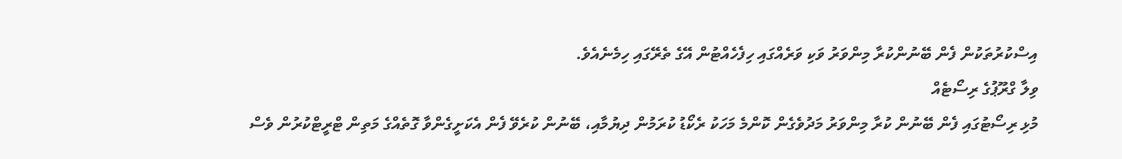އިސްކުރުތަކުން ފެން ބޭނުންކުރާ މިންވަރު ވަކި ވަރެއްގައި ހިފެހެއްޓުން އޭގެ ތެރޭގައި ހިމެނެއެވެ.
ވިލާ ގްރޫޕުގެ ރިސޯޓެއް
މުޅި ރިސޯޓުގައި ފެން ބޭނުން ކުރާ މިންވަރު މަދުވެގެން ކޮންމެ މަހަކު ރެކޯޑު ކުރަމުން ދިޔުމާއި، ބޭނުން ކުރެވޭ ފެން އެކަށީގެންވާ ގޮތެއްގެ މަތިން ޓްރީޓްކުރުން ވެސް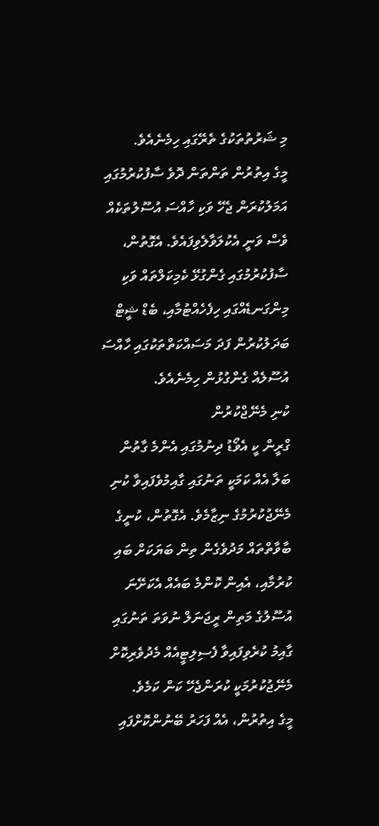މި ޝަރުތުތަކުގެ ތެރޭގައި ހިމެނެއެވެ.
މީގެ އިތުރުން ތަންތަން ދޮވެ ސާފުކުރުމުގައި އަމަލުކުރަން ޖެހޭ ވަކި ހާއްސަ އުސޫލުތަކެއް ވެސް ވަނީ އެކުލަވާލެވިފައެވެ. އެގޮތުން، ސާފުކުރުމުގައި ގެންގުޅޭ ކެމިކަލްތައް ވަކި މިންގަނޑެއްގައި ހިފެހެއްޓުމާއި، ބެޑް ޝީޓް ބަދަލުކުރުން ފަދަ މަސައްކަތްތަކުގައި ހާއްސަ އުސޫލެއް ގެންގުޅުން ހިމެނެއެވެ.
ކުނި މެނޭޖްކުރުން
ގްރީން ކީ އެވޯޑު ދިނުމުގައި އެންމެ ގާތުން ބަލާ އެއް ކަމަކީ ތަނުގައި ގާއިމުވެފައިވާ ކުނި މެނޭޖުކުރުމުގެ ނިޒާމެވެ. އެގޮތުން، ކުނީގެ ބާވާތްތައް މަދުވެގެން ތިން ބަޔަކަށް ބައި ކުރުމާއި، އެއިން ކޮންމެ ބައެއް އެކަށޭނަ އުސޫލުގެ މަތިން ރީޖަނަލް ނުވަތަ ތަނުގައި ގާއިމު ކުރެވިފައިވާ ފެސިލިޓީއެއް މެދުވެރިކޮށް މެނޭޖުކުރުމަކީ ކުރަންޖެހޭ ކަން ކަމެވެ.
މީގެ އިތުރުން، އެއް ފަހަރު ބޭނުންކޮށްފައި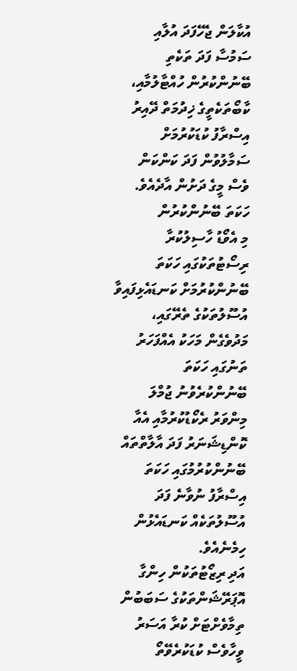އުކާލަން ޖެހޭފަދަ އުލާއި ސަމުސާ ފަދަ ތަކެތި ބޭނުންކުރުން ހުއްޓާލުމާއި، ކާބޯތަކެތީގެ ޚިދުމަތް ދޭއިރު އިސްރާފު ކުޑަކުރުމަށް ސަމާލުވުން ފަދަ ކަންކަން ވެސް މީގެ ދަށުން އާދެއެވެ.
ހަކަތަ ބޭނުންކުރުން
މި އެވޯޑު ހާސިލުކުރާ ރިސޯޓުތަކުގައި ހަކަތަ ބޭނުންކުރުމަށް ކަނޑައެޅިފައިވާ އުސޫލުތަކުގެ ތެރޭގައި، މަދުވެގެން މަހަކު އެއްފަހަރު ތަނުގައި ހަކަތަ ބޭނުންކުރެވުނު ޖުމްލަ މިންވަރު ރެކޯޑުކުރުމާއި އެއާ ކޮންޑިޝަނަރު ފަދަ އާލާތްތައް ބޭނުންކުރުމުގައި ހަކަތަ އިސްރާފު ނުވާނެ ފަދަ އުސޫލުތަކެއް ކަނޑައެޅުން ހިމެނެއެވެ.
އަދި ރިޒޯޓުތަކުން ހިންގާ އޮޕަރޭޝަންތަކުގެ ސަބަބުން ތިމާވެށްޓަށް ކުރާ އަސަރު ވީހާވެސް ކުޑަކުރެވޭތޯ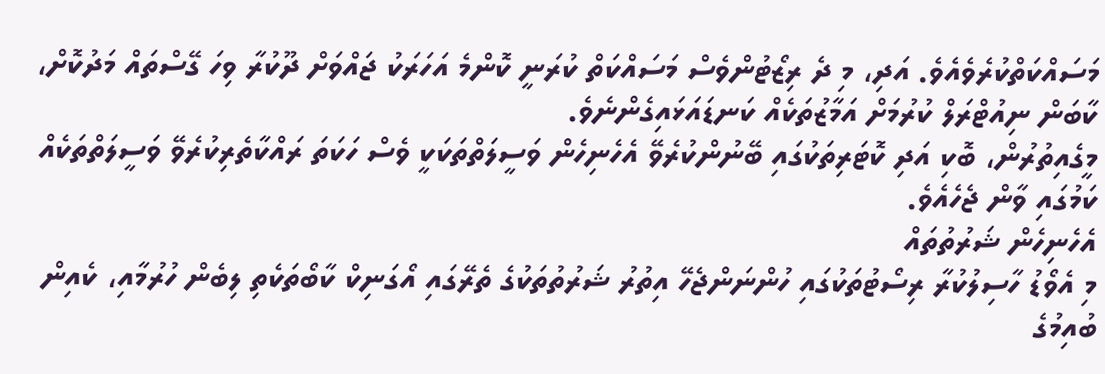މަސައްކަތްކުރެވެއެވެ. އަދި، މި ދެ ރިޒޯޓުންވެސް މަސައްކަތް ކުރަނީ ކޮންމެ އަހަރަކު ޖައްވަށް ދޫކުރާ ވިހަ ގޭސްތައް މަދުކޮށް، ކާބަން ނިއުޓްރަލް ކުރުމަށް އަމާޒުތަކެއް ކަނޑައަޅައިގެންނެވެ.
މީގެއިތުރުން، ބޮކި އަދި ކޮޓަރިތަކުގައި ބޭނުންކުރެވޭ އެހެނިހެން ވަސީލަތްތަކަކީ ވެސް ހަކަތަ ރައްކާތެރިކުރެވޭ ވަސީލަތްތަކެއް ކަމުގައި ވާން ޖެހެއެވެ.
އެހެނިހެން ޝަރުތުތައް
މި އެވޯޑު ހާސިލުކުރާ ރިސޯޓުތަކުގައި ހުންނަންޖެހޭ އިތުރު ޝަރުތުތަކުގެ ތެރޭގައި އޯގަނިކް ކާބޯތަކެތި ލިބެން ހުރުމާއި، ކެއިން ބުއިމުގެ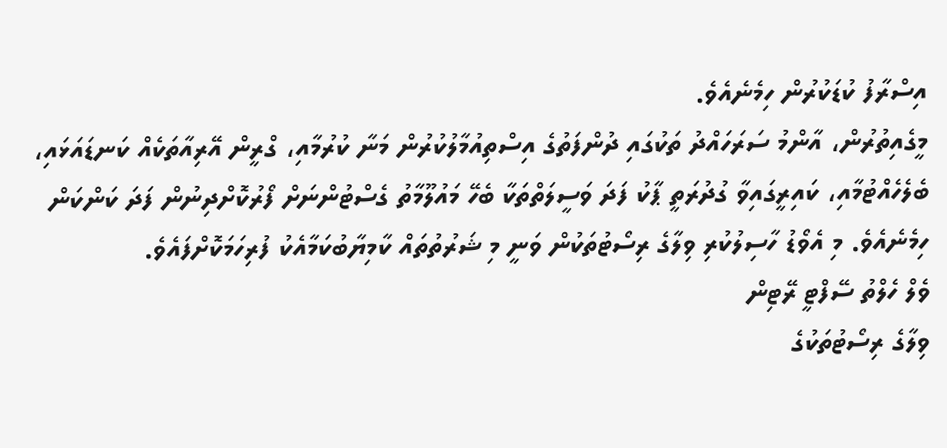އިސްރާފު ކުޑަކުރުން ހިމެނެއެވެ.
މީގެއިތުރުން، އާންމު ސަރަހައްދު ތަކުގައި ދުންފަތުގެ އިސްތިއުމާލުކުރުން މަނާ ކުރުމާއި، ގްރީން އޭރިއާތަކެއް ކަނޑައަޅައި، ބެލެހެއްޓުމާއި، ކައިރީގައިވާ ގުދުރަތީ ޕާކު ފަދަ ވަސީލަތްތަކާ ބެހޭ މައުލޫމާތު ގެސްޓުންނަށް ފޯރުކޮށްދިނުން ފަދަ ކަންކަން ހިމެނެއެވެ. މި އެވޯޑު ހާސިލުކުރި ވިލާގެ ރިސޯޓުތަކުން ވަނީ މި ޝަރުތުތައް ކާމިޔާބުކަމާއެކު ފުރިހަމަކޮށްފައެވެ.
ވެލް ހެލްތު ސޭފްޓީ ރޭޓިން
ވިލާގެ ރިސޯޓުތަކުގެ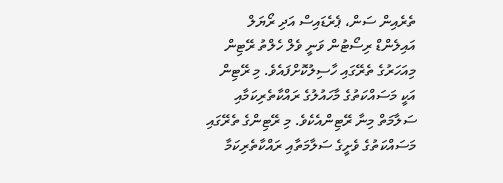ތެރެއިން ސަން، ޕެރެޑައިސް އަދި ރޯޔަލް އައިލެންޑް ރިސޯޓުން ވަނީ ވެލް ހެލްތު ރޭޓިން މިއަހަރުގެ ތެރޭގައި ހާސިލުކޮށްފައެވެ. މި ރޭޓިން އަކީ މަސައްކަތުގެ މާހައުލުގެ ރައްކާތެރިކަމާއި ސަލާމަތް މިނާ ރޭޓިންއެކެވެ. މި ރޭޓިންގެ ތެރޭގައި މަސައްކަތުގެ ވެށީގެ ސަލާމަތާއި ރައްކާތެރިކަމާ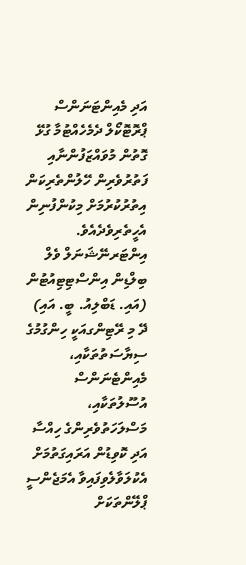އަދި މެއިންޓަނަންސް ޕްރޮޓޮކޯލް ދެމެހެއްޓުމާ ގުޅޭ ގޮތުން މުވައްޒަފުންނާއި ފަތުރުވެރިން ހޭލުންތެރިކަން އިތުރުކުރުމަށް މިކުންފުނިން އެހީތެރިވެދެއެވެ.
އިންޓަރނޭޝަނަލް ވެލް ބިލްޑިން އިންސްޓިޓިއުޓުން (އައި. ޑަބްލިއު. ބީ. އައި) ދޭ މި ރޭޓިންގއަކީ ހިންގުމުގެ ސިޔާސަތުތަކާއި، މެއިންޓެނަންސް އުސޫލުތަކާއި، މަސްލަހަތުވެރިންގެ ހިއްސާ އަދި ކޮވިޑުން އަރައިގަތުމަށް އެކުލަވާލެވިފައިވާ އެމަޖެންސީ ޕްލޭންތަކަށް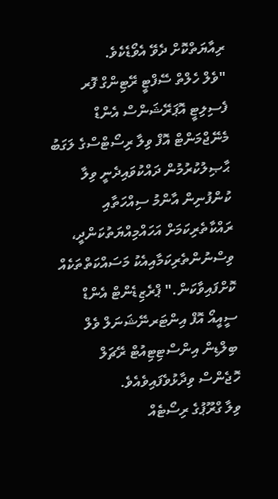ރިއާޔަތްކޮށް ދެވޭ އެވޯޑެކެވެ.
"ވެލް ހެލްތް ސޭފްޓީ ރޭޓިންގް ފޮރ ފެސިލިޓީ އޮޕަރޭޝަންސް އެންޑް މެނޭޖްމަންޓް އޮފް ވިލާ ރިސޯޓްސްގެ ލަގަބު ޙާޞިލުކުރުމުން ދައްކުވައިދެނީ ވިލާ ކުންފުނިން އާންމު ސިއްހަތާއި ރައްކާތެރިކަމަށް އަހައްމިއްޔަތުކަންދީ، ވިސްނުންތެރިކަމާއިއެކު މަސައްކަތްތަކެއް ކޮށްފައިވާކަން." ޕްރެޒިޑެންޓް އެންޑް ސީއީއޯ އޮފް އިންޓަރނޭޝަނަލް ވެލް ބިލްޑިން އިންސްޓިޓިއުޓް ރޭޗަލް ހޮޖެންސް ވިދާޅުވެފައިވެއެވެ.
ވިލާ ގްރޫޕުގެ ރިސޯޓެއް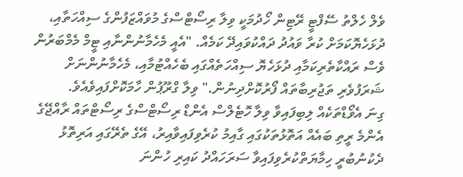ވެލް ހެލްތު ސޭފްޓީ ރޭޓިން ހޯދުމަކީ ވިލާ ރިސޯޓްސްގެ މުވައްޒަފުންގެ ސިއްހަތާއި، ދުޅަހެޔޮކަމަށް ކުރާ ވައުދު ދައްކުވައިދޭ ކަމެއް. "އެއީ މެހެމާނުންނާއި ޓީމް މެމްބަރުން ވެސް ރައްކާތެރިކަމާއި ދުޅަހެޔޮ ސިއްހަތެއްގައި ބެހެއްޓުމާއި، މެހެމާނުންނަށް ޝަރަފުވެރި ތަޖުރިބާތައް ފޯރުކޮށްދިނުން." ވިލާ ގްރޫޕުން ހާމަކޮށްފައިވެއެވެ.
ގިނަ އެވޯޑްތަކެއް ލިބިފައިވާ ވިލާ ހޮޓެލްސް އެންޑް ރިސޯޓްސްގެ ރިސޯޓްތައް ރާއްޖޭގެ އެންމެ ރީތި ބައެއް އަތޮޅުތަކުގައި ގާއިމު ކުރެވިފައިވާއިރު، އޭގެ ތެރޭގައި އަރިތޮޅު ދެކުނުބުރީ ހިމާޔަތްކުރެވިފައިވާ ސަރަހައްދު ކައިރި ހުންނަ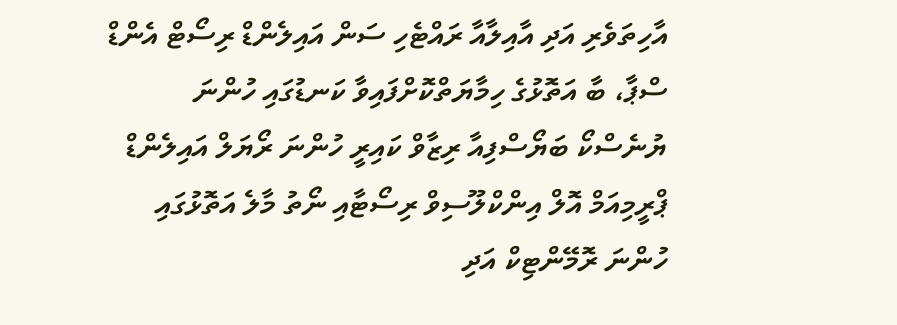އާހިތަވެރި އަދި އާއިލާއާ ރައްޓެހި ސަން އައިލެންޑް ރިސޯޓް އެންޑް ސްޕާ، ބާ އަތޮޅުގެ ހިމާޔަތްކޮށްފައިވާ ކަނޑުގައި ހުންނަ ޔުނެސްކޯ ބަޔޯސްފިއާ ރިޒާވް ކައިރީ ހުންނަ ރޯޔަލް އައިލެންޑް ޕްރީމިއަމް އޮލް އިންކްލޫސިވް ރިސޯޓާއި ނޯތު މާލެ އަތޮޅުގައި ހުންނަ ރޮމޭންޓިކް އަދި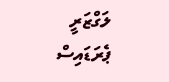ލަގްޒަރީ ޕެރަޑައިސް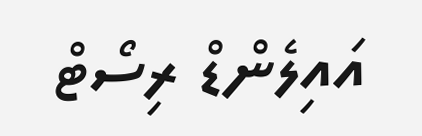އައިލެންޑް ރިސޯޓް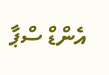އެންޑް ސްޕާ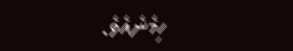ހިމެނެއެވެ.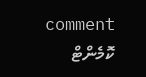comment ކޮމެންޓް